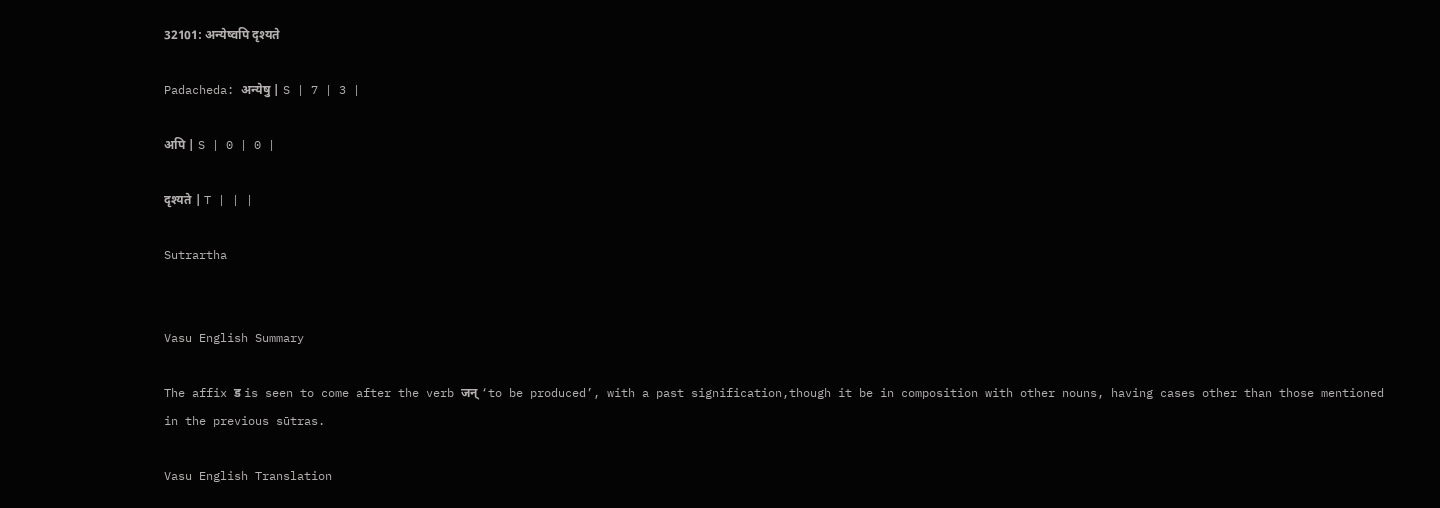32101: अन्येष्वपि दृश्यते

Padacheda: अन्येषु | S | 7 | 3 |

अपि | S | 0 | 0 |

दृश्यते | T | | |

Sutrartha


Vasu English Summary

The affix ड is seen to come after the verb जन् ‘to be produced’, with a past signification,though it be in composition with other nouns, having cases other than those mentioned in the previous sūtras.

Vasu English Translation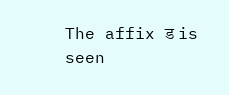The affix ड is seen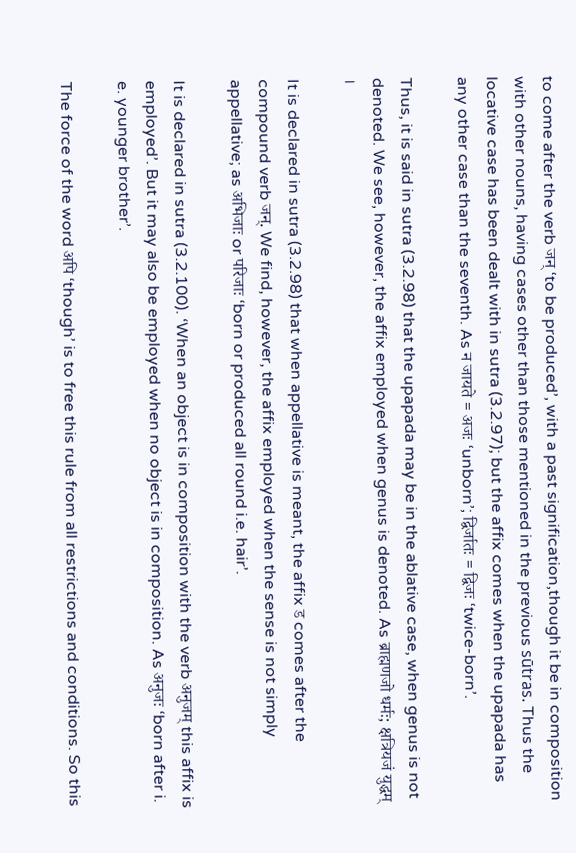to come after the verb जन् ‘to be produced’, with a past signification,though it be in composition with other nouns, having cases other than those mentioned in the previous sūtras. Thus the locative case has been dealt with in sutra (3.2.97); but the affix comes when the upapada has any other case than the seventh. As न जायते = अजः ‘unborn’; द्विर्जातः = द्विजः ‘twice-born’.

Thus, it is said in sutra (3.2.98) that the upapada may be in the ablative case, when genus is not denoted. We see, however, the affix employed when genus is denoted. As ब्राह्मणजो धर्मः; क्षत्रियजं युद्धम् ।

It is declared in sutra (3.2.98) that when appellative is meant, the affix ड comes after the compound verb जन्. We find, however, the affix employed when the sense is not simply appellative; as अभिजाः or परिजाः ‘born or produced all round i.e. hair’.

It is declared in sutra (3.2.100). ‘When an object is in composition with the verb अनुजम् this affix is employed’. But it may also be employed when no object is in composition. As अनुजः ‘born after i. e. younger brother’.

The force of the word अपि ‘though’ is to free this rule from all restrictions and conditions. So this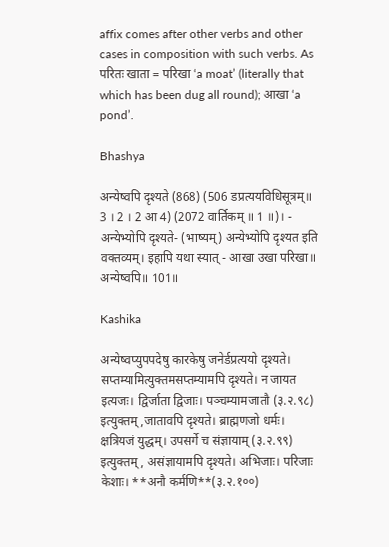affix comes after other verbs and other cases in composition with such verbs. As परितः खाता = परिखा ‘a moat’ (literally that which has been dug all round); आखा ‘a pond’.

Bhashya

अन्येष्वपि दृश्यते (868) (506 डप्रत्ययविधिसूत्रम्॥ 3 । 2 । 2 आ 4) (2072 वार्तिकम् ॥ 1 ॥)। - अन्येभ्योपि दृश्यते- (भाष्यम्) अन्येभ्योपि दृश्यत इति वक्तव्यम्। इहापि यथा स्यात् - आखा उखा परिखा॥ अन्येष्वपि॥ 101॥

Kashika

अन्येष्वप्युपपदेषु कारकेषु जनेर्डप्रत्ययो दृश्यते। सप्तम्यामित्युक्तमसप्तम्यामपि दृश्यते। न जायत इत्यजः। द्विर्जाता द्विजाः। पञ्चम्यामजातौ (३.२.९८) इत्युक्तम्,जातावपि दृश्यते। ब्राह्मणजो धर्मः। क्षत्रियजं युद्धम्। उपसर्गे च संज्ञायाम् (३.२.९९) इत्युक्तम् , असंज्ञायामपि दृश्यते। अभिजाः। परिजाः केशाः। **अनौ कर्मणि**(३.२.१००)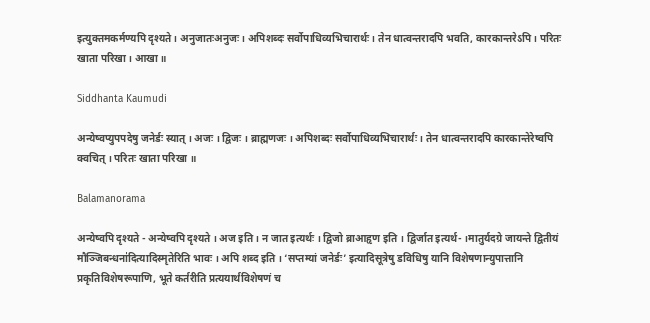इत्युक्तमकर्मण्यपि दृश्यते। अनुजातःअनुजः। अपिशब्दः सर्वोपाधिव्यभिचारार्थः। तेन धात्वन्तरादपि भवति, कारकान्तरेऽपि। परितः खाता परिखा। आखा॥

Siddhanta Kaumudi

अन्येष्वप्युपपदेषु जनेर्डः स्यात् । अजः । द्विजः । ब्राह्मणजः । अपिशब्दः सर्वोपाधिव्यभिचारार्थः । तेन धात्वन्तरादपि कारकान्तेरेष्वपि क्वचित् । परितः खाता परिखा ॥

Balamanorama

अन्येष्वपि दृश्यते - अन्येष्वपि दृश्यते । अज इति । न जात इत्यर्थः । द्विजो ब्राआहृण इति । द्विर्जात इत्यर्थ- ।मातुर्यदग्रे जायन्ते द्वितीयं मौञ्जिबन्धना॑दित्यादिस्मृतेरिति भावः । अपि शब्द इति । ‘सप्तम्यां जनेर्डः’ इत्यादिसूत्रेषु डविधिषु यानि विशेषणान्युपात्तानि प्रकृतिविशेषरूपाणि, भूते कर्तरीति प्रत्ययार्थविशेषणं च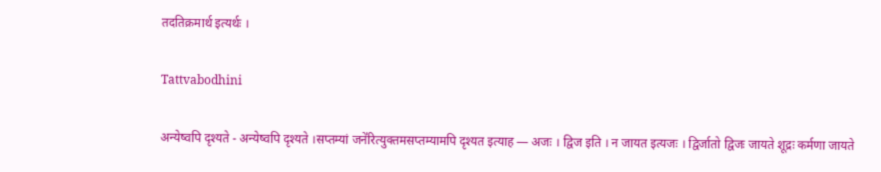तदतिक्रमार्थ इत्यर्थः ।

Tattvabodhini

अन्येष्वपि दृश्यते - अन्येष्वपि दृश्यते ।सप्तम्यां जने॑रित्युक्तमसप्तम्यामपि दृश्यत इत्याह — अजः । द्विज इति । न जायत इत्यजः । द्विर्जातो द्विजः जायते शूद्रः कर्मणा जायते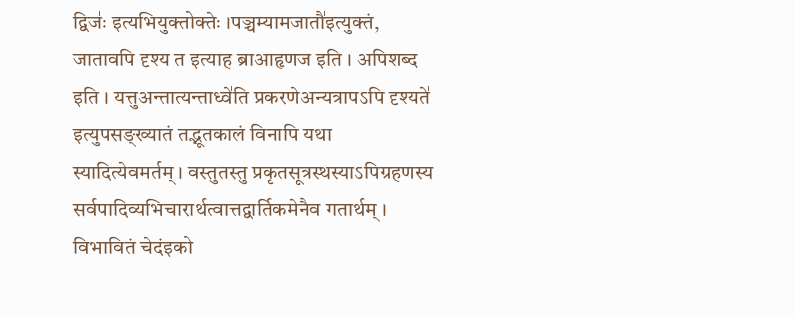द्विजः॑ इत्यभियुक्तोक्तेः ।पञ्चम्यामजातौ॑इत्युक्तं, जातावपि दृश्य त इत्याह ब्राआहृणज इति । अपिशब्द इति । यत्तुअन्तात्यन्ताध्वे॑ति प्रकरणेअन्यत्रापऽपि दृश्यते॑ इत्युपसङ्ख्यातं तद्भूतकालं विनापि यथा स्यादित्येवमर्तम् । वस्तुतस्तु प्रकृतसूत्रस्थस्याऽपिग्रहणस्य सर्वपादिव्यभिचारार्थत्वात्तद्वार्तिकमेनैव गतार्थम् । विभावितं चेदंइको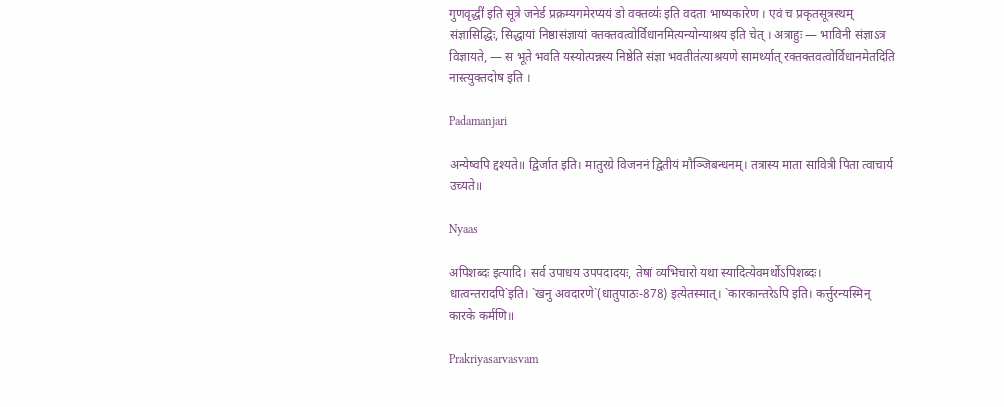गुणवृद्धी॑ इति सूत्रे जनेर्ड प्रक्रम्यगमेरप्ययं डो वक्तव्यः॑ इति वदता भाष्यकारेण । एवं च प्रकृतसूत्रस्थम् संज्ञासिद्धिः, सिद्धायां निष्ठासंज्ञायां क्तक्तवत्वोर्विधानमित्यन्योन्याश्रय इति चेत् । अत्राहुः — भाविनी संज्ञाऽत्र विज्ञायते, — स भूते भवति यस्योत्पन्नस्य निष्ठेति संज्ञा भवतीत॑त्याश्रयणे सामर्थ्यात् रक्तक्तवत्वोर्विधानमेतदिति नास्त्युक्तदोष इति ।

Padamanjari

अन्येष्वपि द्दश्यते॥ द्विर्जात इति। मातुरग्रे विजननं द्वितीयं मौञ्जिबन्धनम्। तत्रास्य माता सावित्री पिता त्वाचार्य उच्यते॥

Nyaas

अपिशब्दः इत्यादि। सर्व उपाधय उपपदादयः, तेषां व्यभिचारो यथा स्यादित्येवमर्थोऽपिशब्दः। धात्वन्तरादपि`इति। `खनु अवदारणे`(धातुपाठः-878) इत्येतस्मात्। `कारकान्तरेऽपि इति। कर्त्तुरन्यस्मिन् कारके कर्मणि॥

Prakriyasarvasvam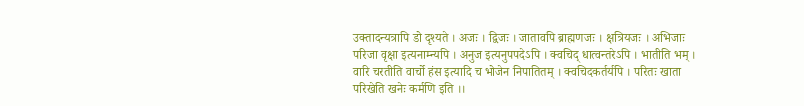उक्तादन्यत्रापि डो दृश्यते । अजः । द्विजः । जातावपि ब्राह्मणजः । क्षत्रियजः । अभिजाः परिजा वृक्षा इत्यनाम्न्यपि । अनुज इत्यनुपपदेऽपि । क्वचिद् धात्वन्तरेऽपि । भातीति भम् । वारि चरतीति वार्चो हंस इत्यादि च भोजेन निपातितम् । क्वचिदकर्तर्यपि । परितः खाता परिखेति खनेः कर्मणि इति ।।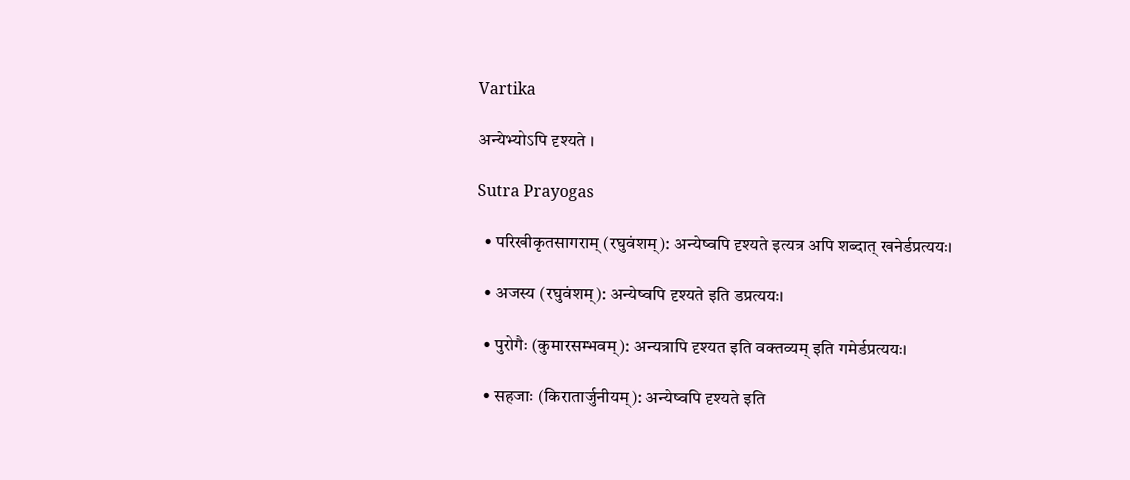Vartika

अन्येभ्योऽपि दृश्यते ।

Sutra Prayogas

  • परिखीकृतसागराम् (रघुवंशम्): अन्येष्वपि दृश्यते इत्यत्र अपि शब्दात् खनेर्डप्रत्ययः।

  • अजस्य (रघुवंशम्): अन्येष्वपि दृश्यते इति डप्रत्ययः।

  • पुरोगैः (कुमारसम्भवम्): अन्यत्रापि दृश्यत इति वक्तव्यम् इति गमेर्डप्रत्ययः।

  • सहजाः (किरातार्जुनीयम्): अन्येष्वपि दृश्यते इति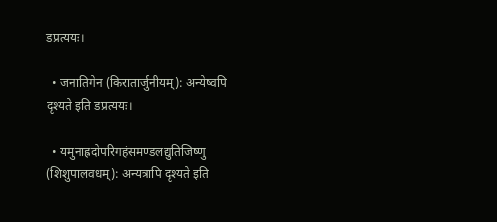डप्रत्ययः।

  • जनातिगेन (किरातार्जुनीयम्): अन्येष्वपि दृश्यते इति डप्रत्ययः।

  • यमुनाह्रदोपरिगहंसमण्डलद्युतिजिष्णु (शिशुपालवधम्): अन्यत्रापि दृश्यते इति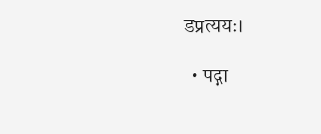डप्रत्ययः।

  • पद्गा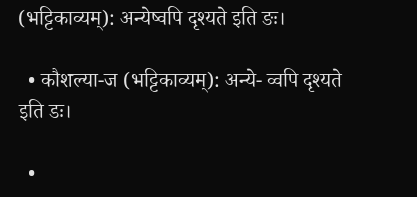(भट्टिकाव्यम्): अन्येष्वपि दृश्यते इति ङः।

  • कौशल्या-ज (भट्टिकाव्यम्): अन्ये- व्वपि दृश्यते इति डः।

  •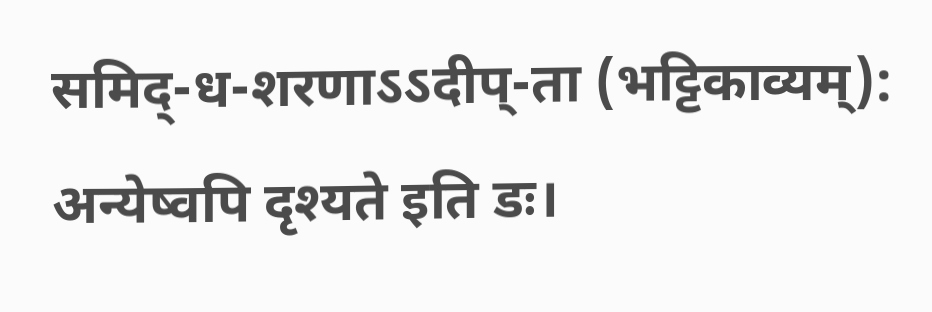समिद्-ध-शरणाऽऽदीप्-ता (भट्टिकाव्यम्): अन्येष्वपि दृश्यते इति डः।